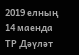2019 елның 14 маенда ТР Дәүләт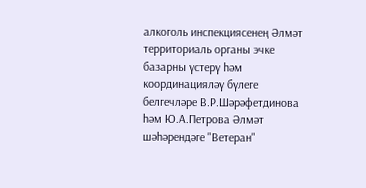алкоголь инспекциясенең Әлмәт территориаль органы эчке базарны үстерү һәм координацияләү бүлеге белгечләре В.Р.Шәрәфетдинова һәм Ю.А.Петрова Әлмәт шәһәрендәге "Ветеран"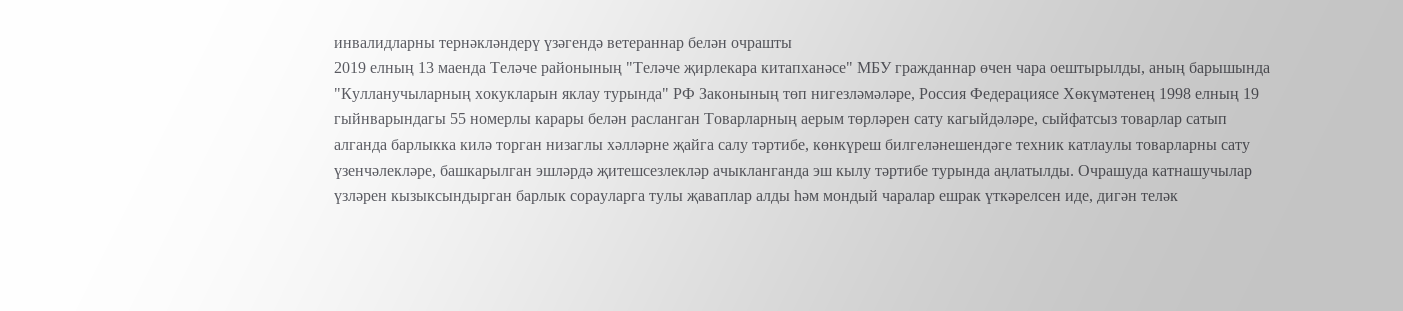инвалидларны тернәкләндерү үзәгендә ветераннар белән очрашты
2019 елның 13 маенда Теләче районының "Теләче җирлекара китапханәсе" МБУ гражданнар өчен чара оештырылды, аның барышында "Кулланучыларның хокукларын яклау турында" РФ Законының төп нигезләмәләре, Россия Федерациясе Хөкүмәтенең 1998 елның 19 гыйнварындагы 55 номерлы карары белән расланган Товарларның аерым төрләрен сату кагыйдәләре, сыйфатсыз товарлар сатып алганда барлыкка килә торган низаглы хәлләрне җайга салу тәртибе, көнкүреш билгеләнешендәге техник катлаулы товарларны сату үзенчәлекләре, башкарылган эшләрдә җитешсезлекләр ачыкланганда эш кылу тәртибе турында аңлатылды. Очрашуда катнашучылар үзләрен кызыксындырган барлык сорауларга тулы җаваплар алды һәм мондый чаралар ешрак үткәрелсен иде, дигән теләк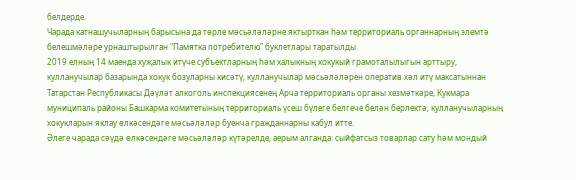белдерде.
Чарада катнашучыларның барысына да төрле мәсьәләләрне яктырткан һәм территориаль органнарның элемтә белешмәләре урнаштырылган "Памятка потребителю" буклетлары таратылды
2019 елның 14 маенда хуҗалык итүче субъектларның һәм халыкның хокукый грамоталылыгын арттыру, кулланучылар базарында хокук бозуларны кисәтү, кулланучылар мәсьәләләрен оператив хәл итү максатыннан Татарстан Республикасы Дәүләт алкоголь инспекциясенең Арча территориаль органы хезмәткәре, Кукмара муниципаль районы Башкарма комитетының территориаль үсеш бүлеге белгече белән берлектә, кулланучыларның хокукларын яклау өлкәсендәге мәсьәләләр буенча гражданнарны кабул итте.
Әлеге чарада сәүдә өлкәсендәге мәсьәләләр күтәрелде, аерым алганда: сыйфатсыз товарлар сату һәм мондый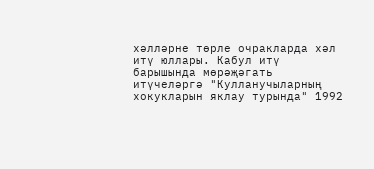хәлләрне төрле очракларда хәл итү юллары. Кабул итү барышында мөрәҗәгать итүчеләргә "Кулланучыларның хокукларын яклау турында" 1992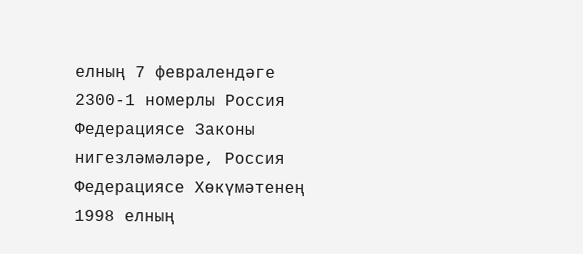елның 7 февралендәге 2300-1 номерлы Россия Федерациясе Законы нигезләмәләре, Россия Федерациясе Хөкүмәтенең 1998 елның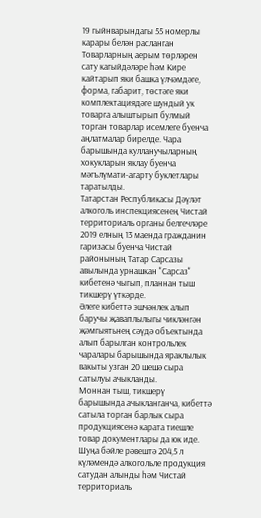19 гыйнварындагы 55 номерлы карары белән расланган Товарларның аерым төрләрен сату кагыйдәләре һәм Кире кайтарып яки башка үлчәмдәге, форма, габарит, төстәге яки комплектациядәге шундый ук товарга алыштырып булмый торган товарлар исемлеге буенча аңлатмалар бирелде. Чара барышында кулланучыларның хокукларын яклау буенча мәгълүмати-агарту буклетлары таратылды.
Татарстан Республикасы Дәүләт алкоголь инспекциясенең Чистай территориаль органы белгечләре 2019 елның 13 маенда гражданин гаризасы буенча Чистай районының Татар Сарсазы авылында урнашкан "Сарсаз" кибетенә чыгып, планнан тыш тикшерү үткәрде.
Әлеге кибеттә эшчәнлек алып баручы җаваплылыгы чикләнгән җәмгыятьнең сәүдә объектында алып барылган контрольлек чаралары барышында яраклылык вакыты узган 20 шешә сыра сатылуы ачыкланды.
Моннан тыш, тикшерү барышында ачыкланганча, кибеттә сатыла торган барлык сыра продукциясенә карата тиешле товар документлары да юк иде. Шуңа бәйле рәвештә 204,5 л күләмендә алкогольле продукция сатудан алынды һәм Чистай территориаль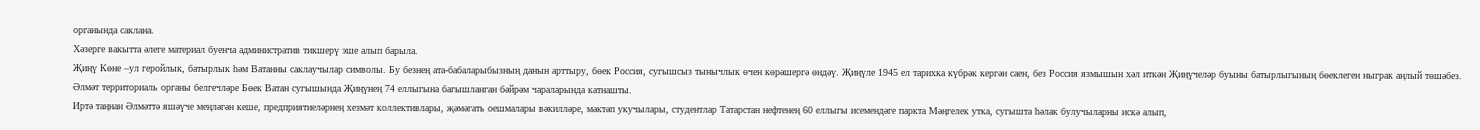органында саклана.
Хәзерге вакытта әлеге материал буенча административ тикшерү эше алып барыла.
Җиңү Көне –ул геройлык, батырлык һәм Ватанны саклаучылар символы. Бу безнең ата-бабаларыбызның данын арттыру, бөек Россия, сугышсыз тынычлык өчен көрәшергә өндәү. Җиңүле 1945 ел тарихка күбрәк кергән саен, без Россия язмышын хәл иткән Җиңүчеләр буыны батырлыгының бөеклеген ныграк аңлый төшәбез.
Әлмәт территориаль органы белгечләре Бөек Ватан сугышында Җиңүнең 74 еллыгына багышланган бәйрәм чараларында катнашты.
Иртә таңнан Әлмәттә яшәүче меңләгән кеше, предприятиеләрнең хезмәт коллективлары, җәмәгать оешмалары вәкилләре, мәктәп укучылары, студентлар Татарстан нефтенең 60 еллыгы исемендәге паркта Мәңгелек утка, сугышта һәлак булучыларны искә алып,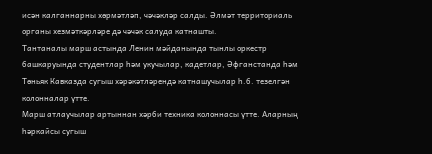исән калганнарны хөрмәтләп, чәчәкләр салды. Әлмәт территориаль органы хезмәткәрләре дә чәчәк салуда катнашты.
Тантаналы марш астында Ленин мәйданында тынлы оркестр башкаруында студентлар һәм укучылар, кадетлар, Әфганстанда һәм Төньяк Кавказда сугыш хәрәкәтләрендә катнашучылар һ.б. тезелгән колонналар үтте.
Марш атлаучылар артыннан хәрби техника колоннасы үтте. Аларның һәркайсы сугыш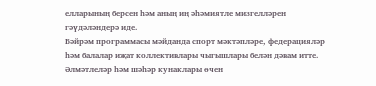елларының берсен һәм аның иң әһәмиятле мизгелләрен гәүдәләндерә иде.
Бәйрәм программасы мәйданда спорт мәктәпләре, федерацияләр һәм балалар иҗат коллективлары чыгышлары белән дәвам итте. Әлмәтлеләр һәм шәһәр кунаклары өчен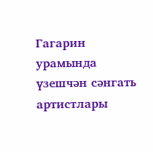Гагарин урамында үзешчән сәнгать артистлары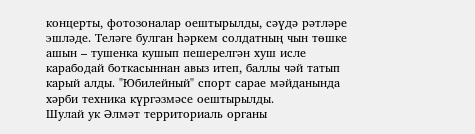концерты, фотозоналар оештырылды, сәүдә рәтләре эшләде. Теләге булган һәркем солдатның чын төшке ашын – тушенка кушып пешерелгән хуш исле карабодай боткасыннан авыз итеп, баллы чәй татып карый алды. "Юбилейный" спорт сарае мәйданында хәрби техника күргәзмәсе оештырылды.
Шулай ук Әлмәт территориаль органы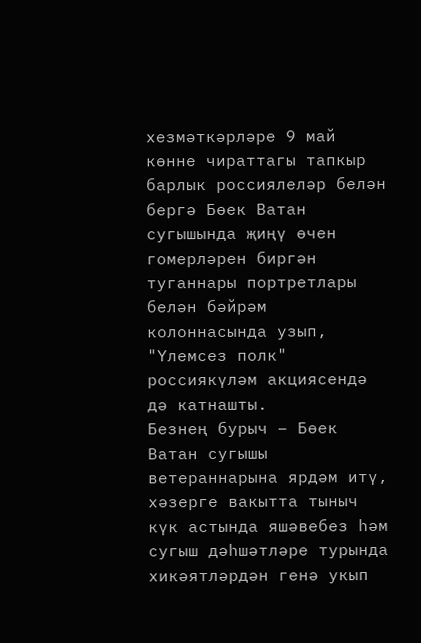хезмәткәрләре 9 май көнне чираттагы тапкыр барлык россиялеләр белән бергә Бөек Ватан сугышында җиңү өчен гомерләрен биргән туганнары портретлары белән бәйрәм колоннасында узып, "Үлемсез полк" россиякүләм акциясендә дә катнашты.
Безнең бурыч – Бөек Ватан сугышы ветераннарына ярдәм итү, хәзерге вакытта тыныч күк астында яшәвебез һәм сугыш дәһшәтләре турында хикәятләрдән генә укып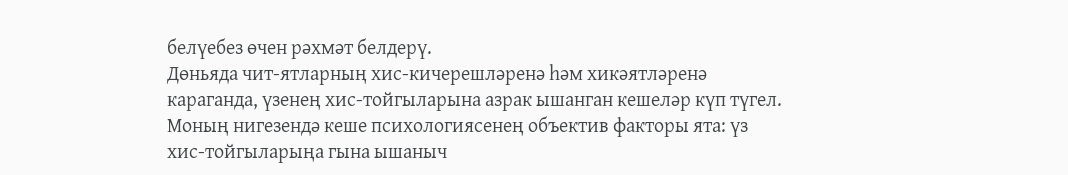белүебез өчен рәхмәт белдерү.
Дөньяда чит-ятларның хис-кичерешләренә һәм хикәятләренә караганда, үзенең хис-тойгыларына азрак ышанган кешеләр күп түгел. Моның нигезендә кеше психологиясенең объектив факторы ята: үз хис-тойгыларыңа гына ышаныч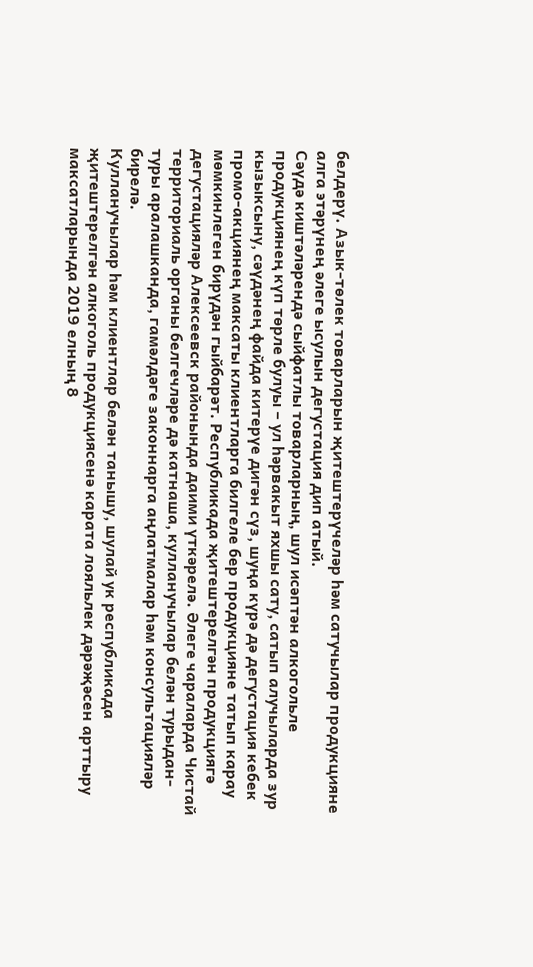белдерү. Азык-төлек товарларын җитештерүчеләр һәм сатучылар продукцияне алга этәрүнең әлеге ысулын дегустация дип атый.
Сәүдә киштәләрендә сыйфатлы товарларның, шул исәптән алкогольле продукциянең күп төрле булуы – ул һәрвакыт яхшы сату, сатып алучыларда зур кызыксыну, сәүдәнең файда китерүе дигән сүз, шуңа күрә дә дегустация кебек промо-акциянең максаты клиентларга билгеле бер продукцияне татып карау мөмкинлеген бирүдән гыйбарәт. Республикада җитештерелгән продукциягә дегустацияләр Алексеевск районында даими үткәрелә. Әлеге чараларда Чистай территориаль органы белгечләре дә катнаша, кулланучылар белән турыдан-туры аралашканда, гамәлдәге законнарга аңлатмалар һәм консультацияләр бирелә.
Кулланучылар һәм клиентлар белән танышу, шулай ук республикада җитештерелгән алкоголь продукциясенә карата лояльлек дәрәҗәсен арттыру максатларында 2019 елның 8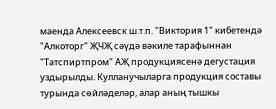маенда Алексеевск ш.т.п. "Виктория 1" кибетендә "Алкоторг" ҖЧҖ сәүдә вәкиле тарафыннан "Татспиртпром" АҖ продукциясенә дегустация уздырылды. Кулланучыларга продукция составы турында сөйләделәр, алар аның тышкы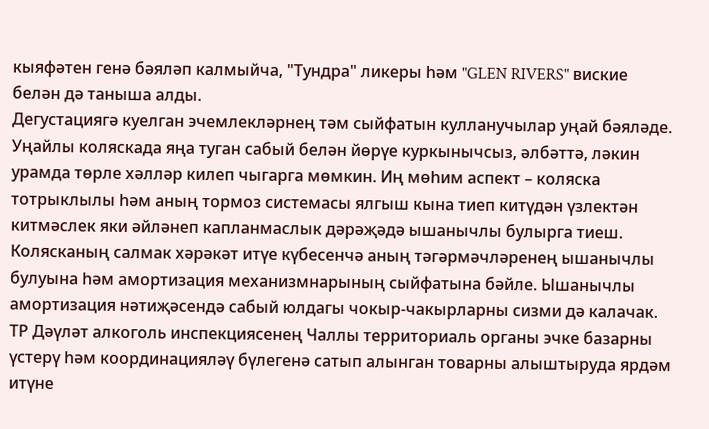кыяфәтен генә бәяләп калмыйча, "Тундра" ликеры һәм "GLEN RIVERS" виские белән дә таныша алды.
Дегустациягә куелган эчемлекләрнең тәм сыйфатын кулланучылар уңай бәяләде.
Уңайлы коляскада яңа туган сабый белән йөрүе куркынычсыз, әлбәттә, ләкин урамда төрле хәлләр килеп чыгарга мөмкин. Иң мөһим аспект – коляска тотрыклылы һәм аның тормоз системасы ялгыш кына тиеп китүдән үзлектән китмәслек яки әйләнеп капланмаслык дәрәҗәдә ышанычлы булырга тиеш. Колясканың салмак хәрәкәт итүе күбесенчә аның тәгәрмәчләренең ышанычлы булуына һәм амортизация механизмнарының сыйфатына бәйле. Ышанычлы амортизация нәтиҗәсендә сабый юлдагы чокыр-чакырларны сизми дә калачак.
ТР Дәүләт алкоголь инспекциясенең Чаллы территориаль органы эчке базарны үстерү һәм координацияләү бүлегенә сатып алынган товарны алыштыруда ярдәм итүне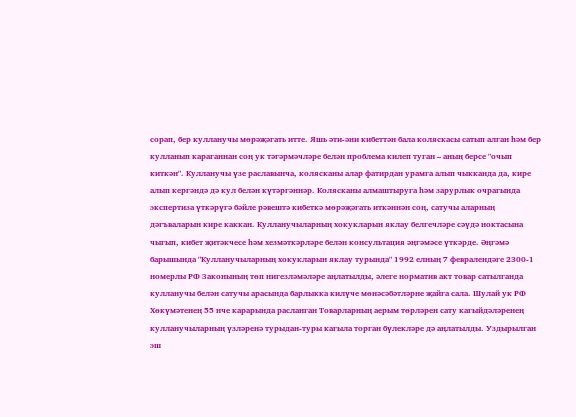сорап, бер кулланучы мөрәҗәгать итте. Яшь әти-әни кибеттән бала коляскасы сатып алган һәм бер кулланып караганнан соң ук тәгәрмәчләре белән проблема килеп туган – аның берсе "очып киткән". Кулланучы үзе раславынча, колясканы алар фатирдан урамга алып чыкканда да, кире алып кергәндә дә кул белән күтәргәннәр. Колясканы алмаштыруга һәм зарурлык очрагында экспертиза үткәрүгә бәйле рәвештә кибеткә мөрәҗәгать иткәннән соң, сатучы аларның дәгъваларын кире каккан. Кулланучыларның хокукларын яклау белгечләре сәүдә ноктасына чыгып, кибет җитәкчесе һәм хезмәткәрләре белән консультация әңгәмәсе үткәрде. Әңгәмә барышында "Кулланучыларның хокукларын яклау турында" 1992 елның 7 февралендәге 2300-1 номерлы РФ Законының төп нигезләмәләре аңлатылды, әлеге норматив акт товар сатылганда кулланучы белән сатучы арасында барлыкка килүче мөнәсәбәтләрне җайга сала. Шулай ук РФ Хөкүмәтенең 55 нче карарында расланган Товарларның аерым төрләрен сату кагыйдәләренең кулланучыларның үзләренә турыдан-туры кагыла торган бүлекләре дә аңлатылды. Уздырылган эш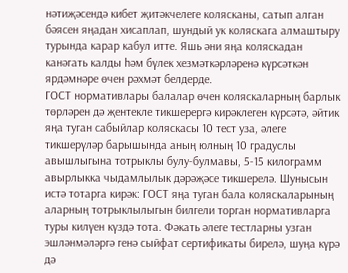нәтиҗәсендә кибет җитәкчелеге колясканы, сатып алган бәясен яңадан хисаплап, шундый ук коляскага алмаштыру турында карар кабул итте. Яшь әни яңа коляскадан канәгать калды һәм бүлек хезмәткәрләренә күрсәткән ярдәмнәре өчен рәхмәт белдерде.
ГОСТ нормативлары балалар өчен коляскаларның барлык төрләрен дә җентекле тикшерергә кирәклеген күрсәтә, әйтик яңа туган сабыйлар коляскасы 10 тест уза, әлеге тикшерүләр барышында аның юлның 10 градуслы авышлыгына тотрыклы булу-булмавы, 5-15 килограмм авырлыкка чыдамлылык дәрәҗәсе тикшерелә. Шунысын истә тотарга кирәк: ГОСТ яңа туган бала коляскаларының аларның тотрыклылыгын билгели торган нормативларга туры килүен күздә тота. Фәкать әлеге тестларны узган эшләнмәләргә генә сыйфат сертификаты бирелә, шуңа күрә дә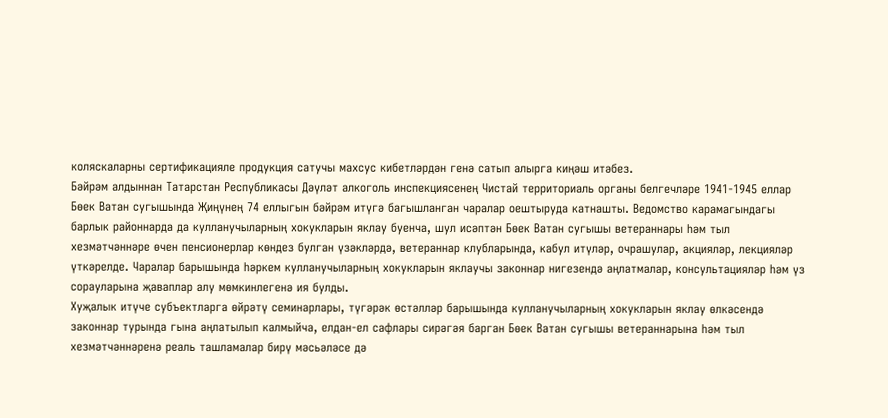коляскаларны сертификацияле продукция сатучы махсус кибетләрдән генә сатып алырга киңәш итәбез.
Бәйрәм алдыннан Татарстан Республикасы Дәүләт алкоголь инспекциясенең Чистай территориаль органы белгечләре 1941-1945 еллар Бөек Ватан сугышында Җиңүнең 74 еллыгын бәйрәм итүгә багышланган чаралар оештыруда катнашты. Ведомство карамагындагы барлык районнарда да кулланучыларның хокукларын яклау буенча, шул исәптән Бөек Ватан сугышы ветераннары һәм тыл хезмәтчәннәре өчен пенсионерлар көндез булган үзәкләрдә, ветераннар клубларында, кабул итүләр, очрашулар, акцияләр, лекцияләр үткәрелде. Чаралар барышында һәркем кулланучыларның хокукларын яклаучы законнар нигезендә аңлатмалар, консультацияләр һәм үз сорауларына җаваплар алу мөмкинлегенә ия булды.
Хуҗалык итүче субъектларга өйрәтү семинарлары, түгәрәк өстәлләр барышында кулланучыларның хокукларын яклау өлкәсендә законнар турында гына аңлатылып калмыйча, елдан-ел сафлары сирәгәя барган Бөек Ватан сугышы ветераннарына һәм тыл хезмәтчәннәренә реаль ташламалар бирү мәсьәләсе дә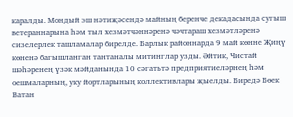каралды. Мондый эш нәтиҗәсендә майның беренче декадасында сугыш ветераннарына һәм тыл хезмәтчәннәренә чәчтараш хезмәтләренә сизелерлек ташламалар бирелде. Барлык районнарда 9 май көнне Җиңү көненә багышланган тантаналы митинглар узды. Әйтик, Чистай шәһәренең үзәк мәйданында 10 сәгатьтә предприятиеләрнең һәм оешмаларның, уку йортларының коллективлары җыелды. Биредә Бөек Ватан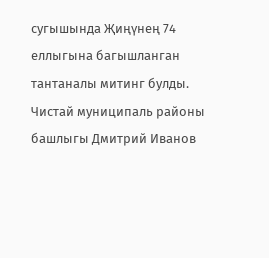сугышында Җиңүнең 74 еллыгына багышланган тантаналы митинг булды. Чистай муниципаль районы башлыгы Дмитрий Иванов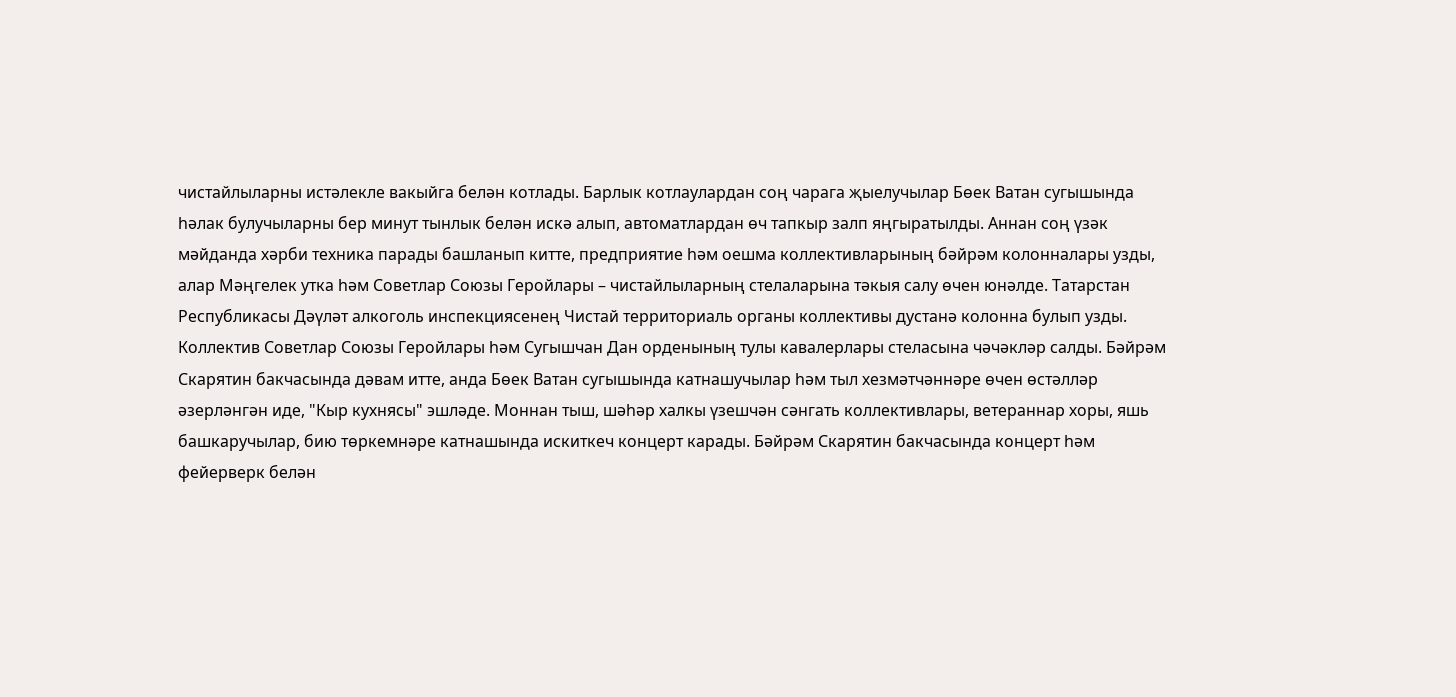чистайлыларны истәлекле вакыйга белән котлады. Барлык котлаулардан соң чарага җыелучылар Бөек Ватан сугышында һәлак булучыларны бер минут тынлык белән искә алып, автоматлардан өч тапкыр залп яңгыратылды. Аннан соң үзәк мәйданда хәрби техника парады башланып китте, предприятие һәм оешма коллективларының бәйрәм колонналары узды, алар Мәңгелек утка һәм Советлар Союзы Геройлары – чистайлыларның стелаларына тәкыя салу өчен юнәлде. Татарстан Республикасы Дәүләт алкоголь инспекциясенең Чистай территориаль органы коллективы дустанә колонна булып узды. Коллектив Советлар Союзы Геройлары һәм Сугышчан Дан орденының тулы кавалерлары стеласына чәчәкләр салды. Бәйрәм Скарятин бакчасында дәвам итте, анда Бөек Ватан сугышында катнашучылар һәм тыл хезмәтчәннәре өчен өстәлләр әзерләнгән иде, "Кыр кухнясы" эшләде. Моннан тыш, шәһәр халкы үзешчән сәнгать коллективлары, ветераннар хоры, яшь башкаручылар, бию төркемнәре катнашында искиткеч концерт карады. Бәйрәм Скарятин бакчасында концерт һәм фейерверк белән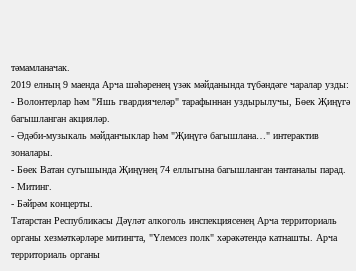тәмамланачак.
2019 елның 9 маенда Арча шәһәренең үзәк мәйданында түбәндәге чаралар узды:
- Волонтерлар һәм "Яшь гвардиячеләр" тарафыннан уздырылучы, Бөек Җиңүгә багышланган акцияләр.
- Әдәби-музыкаль мәйданчыклар һәм "Җиңүгә багышлана…" интерактив зоналары.
- Бөек Ватан сугышында Җиңүнең 74 еллыгына багышланган тантаналы парад.
- Митинг.
- Бәйрәм концерты.
Татарстан Республикасы Дәүләт алкоголь инспекциясенең Арча территориаль органы хезмәткәрләре митингта, "Үлемсез полк" хәрәкәтендә катнашты. Арча территориаль органы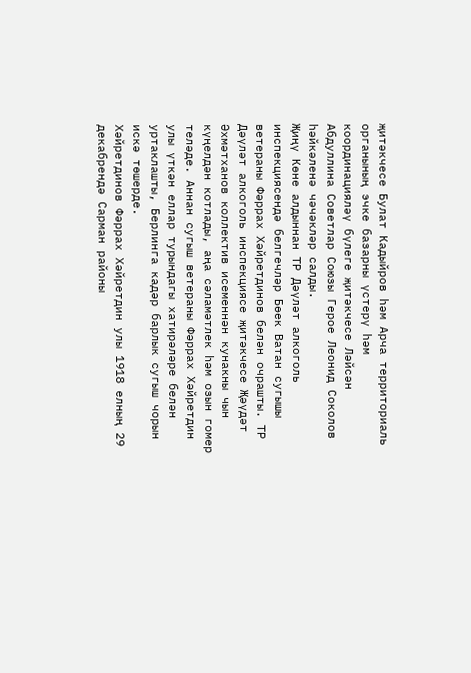җитәкчесе Булат Кадыйров һәм Арча территориаль органының эчке базарны үстерү һәм координацияләү бүлеге җитәкчесе Ләйсән Абдуллина Советлар Союзы Герое Леонид Соколов һәйкәленә чәчәкләр салды.
Җиңү Көне алдыннан ТР Дәүләт алкоголь инспекциясендә белгечләр Бөек Ватан сугышы ветераны Фәррах Хәйретдинов белән очрашты. ТР Дәүләт алкоголь инспекциясе җитәкчесе Җәүдәт Әхмәтханов коллектив исеменнән кунакны чын күңелдән котлады, аңа сәламәтлек һәм озын гомер теләде. Аннан сугыш ветераны Фәррах Хәйретдин улы үткән еллар турындагы хатирәләре белән уртаклашты, Берлинга кадәр барлык сугыш чорын искә төшерде.
Хәйретдинов Фәррах Хәйретдин улы 1918 елның 29 декабрендә Сарман районы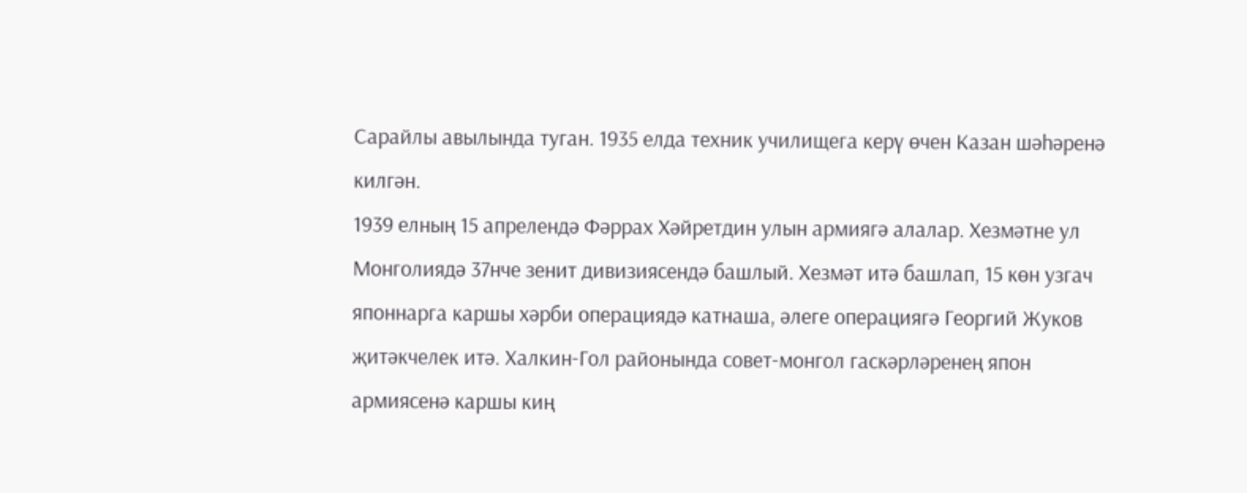Сарайлы авылында туган. 1935 елда техник училищега керү өчен Казан шәһәренә килгән.
1939 елның 15 апрелендә Фәррах Хәйретдин улын армиягә алалар. Хезмәтне ул Монголиядә 37нче зенит дивизиясендә башлый. Хезмәт итә башлап, 15 көн узгач японнарга каршы хәрби операциядә катнаша, әлеге операциягә Георгий Жуков җитәкчелек итә. Халкин-Гол районында совет-монгол гаскәрләренең япон армиясенә каршы киң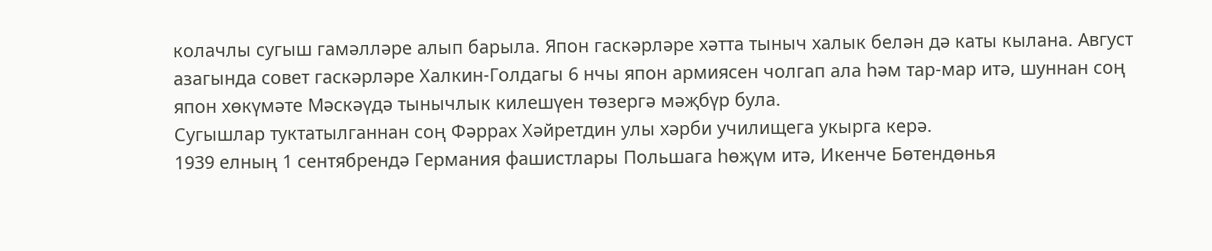колачлы сугыш гамәлләре алып барыла. Япон гаскәрләре хәтта тыныч халык белән дә каты кылана. Август азагында совет гаскәрләре Халкин-Голдагы 6 нчы япон армиясен чолгап ала һәм тар-мар итә, шуннан соң япон хөкүмәте Мәскәүдә тынычлык килешүен төзергә мәҗбүр була.
Сугышлар туктатылганнан соң Фәррах Хәйретдин улы хәрби училищега укырга керә.
1939 елның 1 сентябрендә Германия фашистлары Польшага һөҗүм итә, Икенче Бөтендөнья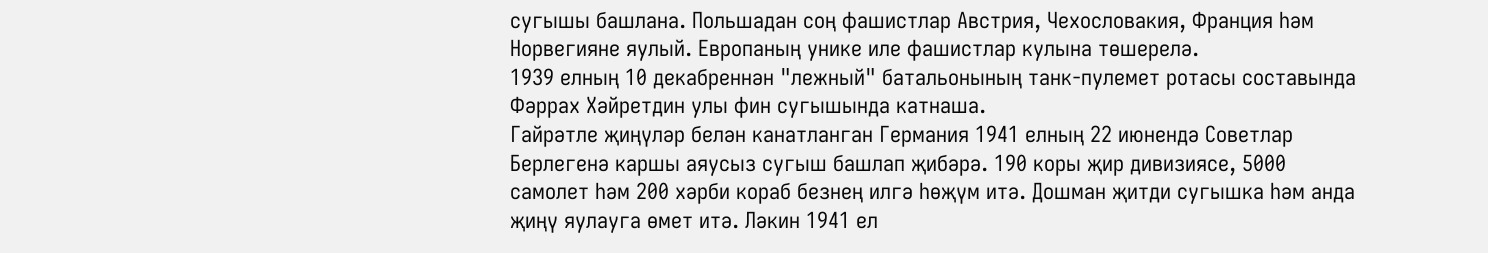сугышы башлана. Польшадан соң фашистлар Австрия, Чехословакия, Франция һәм Норвегияне яулый. Европаның унике иле фашистлар кулына төшерелә.
1939 елның 10 декабреннән "лежный" батальонының танк-пулемет ротасы составында Фәррах Хәйретдин улы фин сугышында катнаша.
Гайрәтле җиңүләр белән канатланган Германия 1941 елның 22 июнендә Советлар Берлегенә каршы аяусыз сугыш башлап җибәрә. 190 коры җир дивизиясе, 5000 самолет һәм 200 хәрби кораб безнең илгә һөҗүм итә. Дошман җитди сугышка һәм анда җиңү яулауга өмет итә. Ләкин 1941 ел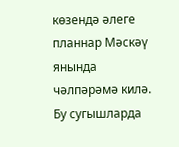көзендә әлеге планнар Мәскәү янында чәлпәрәмә килә. Бу сугышларда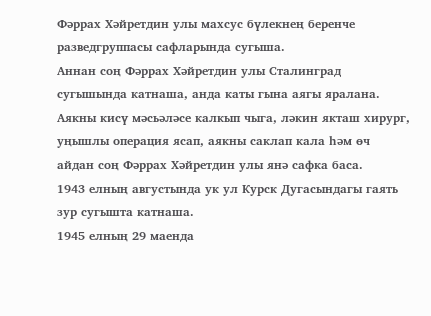Фәррах Хәйретдин улы махсус бүлекнең беренче разведгруппасы сафларында сугыша.
Аннан соң Фәррах Хәйретдин улы Сталинград сугышында катнаша, анда каты гына аягы яралана. Аякны кисү мәсьәләсе калкып чыга, ләкин якташ хирург, уңышлы операция ясап, аякны саклап кала һәм өч айдан соң Фәррах Хәйретдин улы янә сафка баса.
1943 елның августында ук ул Курск Дугасындагы гаять зур сугышта катнаша.
1945 елның 29 маенда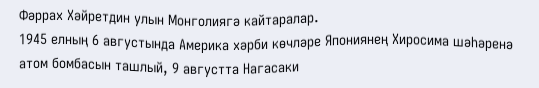Фәррах Хәйретдин улын Монголиягә кайтаралар.
1945 елның 6 августында Америка хәрби көчләре Япониянең Хиросима шәһәренә атом бомбасын ташлый, 9 августта Нагасаки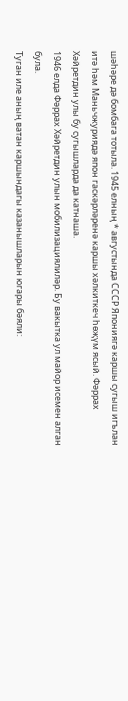шәһәре дә бомбага тотыла. 1945 елның * августында СССР Япониягә каршы сугыш игълан итә һәм Маньчжуриядә япон гаскәрләренә каршы хәлкиткеч һөҗүм ясый. Фәррах Хәйретдин улы бу сугышларда да катнаша.
1946 елда Фәррах Хәйретдин улын мобилизациялиләр. Бу вакытка ул майор исемен алган була.
Туган иле аның ватан каршындагы казанышларын югары бәяли: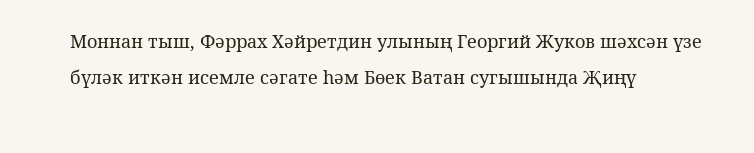Моннан тыш, Фәррах Хәйретдин улының Георгий Жуков шәхсән үзе бүләк иткән исемле сәгате һәм Бөек Ватан сугышында Җиңү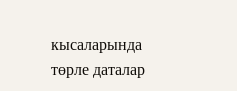кысаларында төрле даталар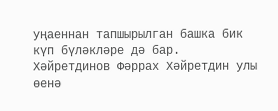уңаеннан тапшырылган башка бик күп бүләкләре дә бар.
Хәйретдинов Фәррах Хәйретдин улы өенә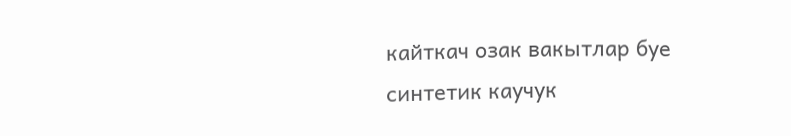кайткач озак вакытлар буе синтетик каучук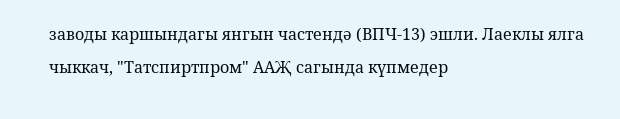заводы каршындагы янгын частендә (ВПЧ-13) эшли. Лаеклы ялга чыккач, "Татспиртпром" ААҖ сагында күпмедер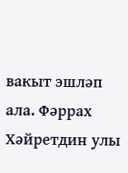вакыт эшләп ала. Фәррах Хәйретдин улы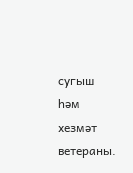сугыш һәм хезмәт ветераны.